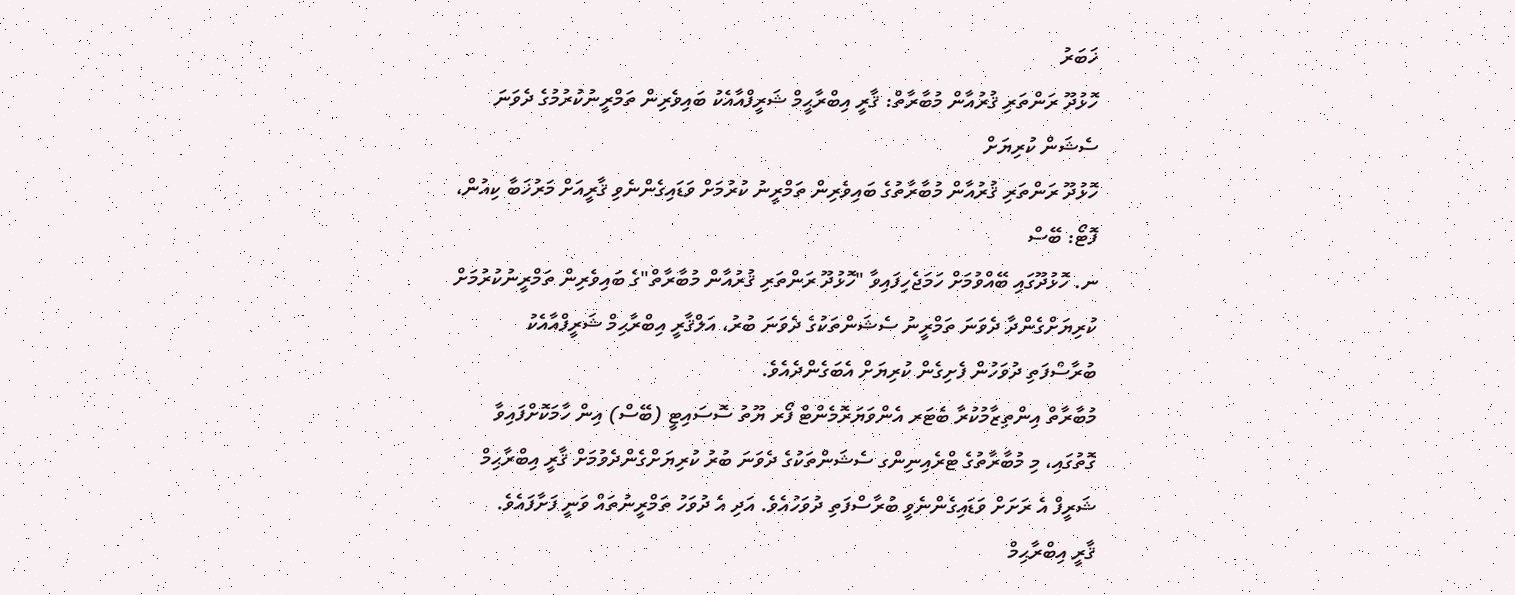ޚަބަރު
ހޮޅުދޫ ރަންތަރި ޤުރުއާން މުބާރާތް: ޤާރީ އިބްރާޙީމް ޝަރީފްއާއެކު ބައިވެރިން ތަމްރީނުކުރުމުގެ ދެވަނަ ސެޝަން ކުރިޔަށް
ހޮޅުދޫ ރަންތަރި ޤުރުއާން މުބާރާތުގެ ބައިވެރިން ތަމްރީނު ކުރުމަށް ވަޑައިގެންނެވި ޤާރީއަށް މަރުޚަބާ ކިއުން، ފޮޓޯ: ބޭސް
ނ. ހޮޅުދޫގައި ބޭއްވުމަށް ހަމަޖެހިފައިވާ "ހޮޅުދޫ ރަންތަރި ޤުރުއާން މުބާރާތް"ގެ ބައިވެރިން ތަމްރީނުކުރުމަށް ކުރިޔަށްގެންދާ ދެވަނަ ތަމްރީނު ސެޝަންތަކުގެ ދެވަނަ ބުރު، އަލްޤާރީ އިބްރާޙިމް ޝަރީފްއާއެކު ބުރާސްފަތި ދުވަހުން ފެށިގެން ކުރިޔަށް އެބަގެންދެއެވެ.
މުބާރާތް އިންތިޒާމުކުރާ ބެޓަރ އެންވަޔަރޮމެންޓް ފޯރ ޔޫތު ސޮސައިޓީ (ބޭސް) އިން ހާމަކޮށްފައިވާ ގޮތުގައި، މި މުބާރާތުގެ ޓްރެއިނިންގ ސެޝަންތަކުގެ ދެވަނަ ބުރު ކުރިޔަށްގެންދެވުމަށް ޤާރީ އިބްރާޙިމް ޝަރީފް އެ ރަށަށް ވަޑައިގެންނެވީ ބުރާސްފަތި ދުވަހުއެވެ. އަދި އެ ދުވަހު ތަމްރީނުތައް ވަނީ ފަށާފައެވެ.
ޤާރީ އިބްރާޙިމް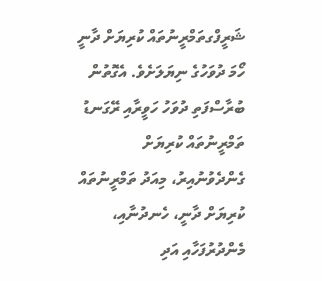ޝަރީފްގތަމްރީނުތައް ކުރިޔަށް ދާނީ ހޯމަ ދުވަހުގެ ނިޔަލަށެވެ. އެގޮތުން ބުރާސްފަތި ދުވަހު ހަވީރާއި ރޭގަނޑު ތަމްރީނުތައް ކުރިޔަށް ގެންދެވުނުއިރު، މިއަދު ތަމްރީނުތައް ކުރިޔަށް ދާނީ، ހެނދުނާއި، މެންދުރުފަހާއި އަދި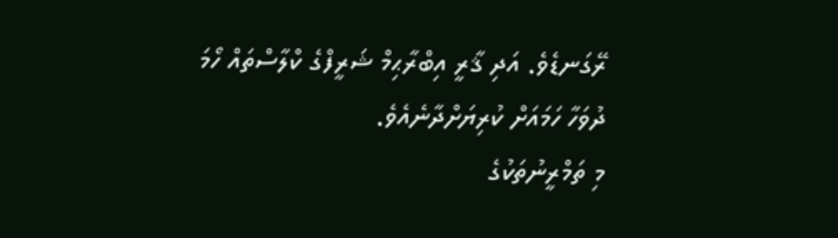ރޭގަނޑެވެ. އަދި ޤާރީ އިބްރާޙިމް ޝަރީފްގެ ކްލާސްތައް ހޯމަ ދުވަހާ ހަމައަށް ކުރިޔަށްދާނެއެވެ.
މި ތަމްރީނުތަކުގެ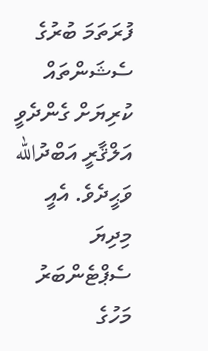ފުރަތަމަ ބުރުގެ ސެޝަންތައް ކުރިޔަށް ގެންދެވީ އަލްޤާރީ އަބްދުالله ވަޙީދެވެ. އެއީ މިދިޔަ ސެޕްޓެންބަރު މަހުގެ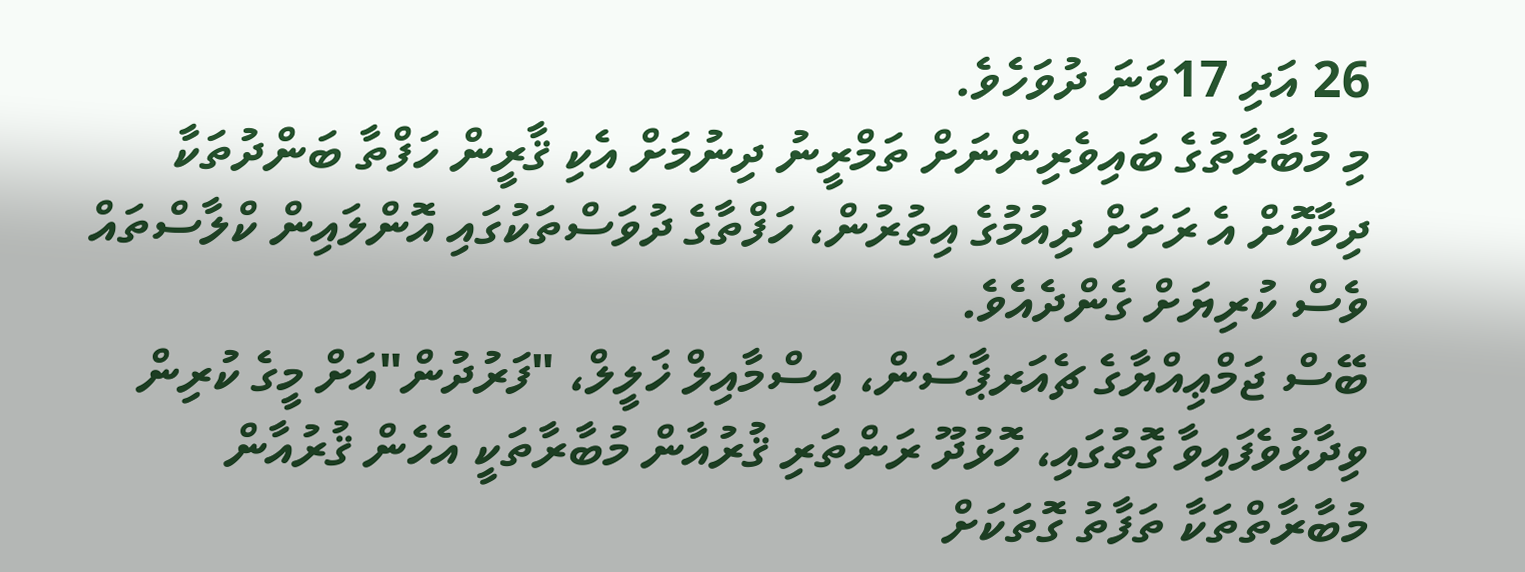26 އަދި 17ވަނަ ދުވަހެވެ.
މި މުބާރާތުގެ ބައިވެރިންނަށް ތަމްރީނު ދިނުމަށް އެކި ޤާރީން ހަފްތާ ބަންދުތަކާ ދިމާކޮށް އެ ރަށަށް ދިއުމުގެ އިތުރުން، ހަފްތާގެ ދުވަސްތަކުގައި އޮންލައިން ކްލާސްތައް ވެސް ކުރިޔަށް ގެންދެއެވެ.
ބޭސް ޖަމްޢިއްޔާގެ ޗެއަރޕާސަން، އިސްމާއިލް ޚަލީލް، "ފަރުދުން"އަށް މީގެ ކުރިން ވިދާޅުވެފައިވާ ގޮތުގައި، ހޮޅުދޫ ރަންތަރި ޤުރުއާން މުބާރާތަކީ އެހެން ޤުރުއާން މުބާރާތްތަކާ ތަފާތު ގޮތަކަށް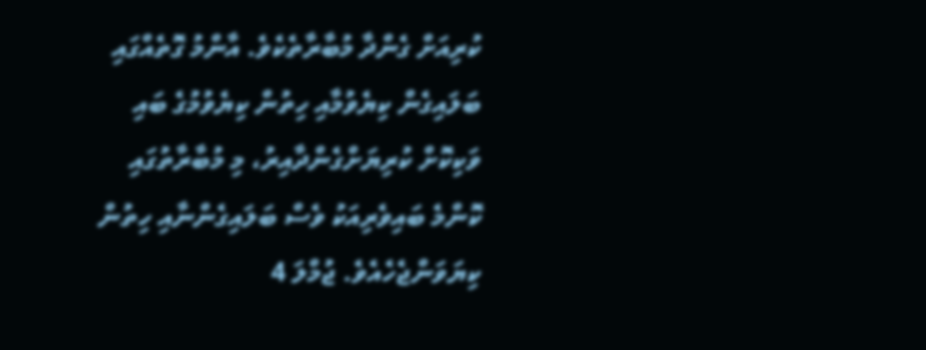ކުރިއަށް ގެންދާ މުބާރާތެކެވެ. އާންމު ގޮތެއްގައި ބަލައިގެން ކިޔެވުމާއި ހިތުން ކިޔެވުމުގެ ބައި ވަކިކޮށް ކުރިޔަށްގެންދާއިރު، މި މުބާރާތުގައި ކޮންމެ ބައިވެރިއަކު ވެސް ބަލައިގެންނާއި ހިތުން ކިޔަވަންޖެހެއެވެ. ޖުމްލަ 4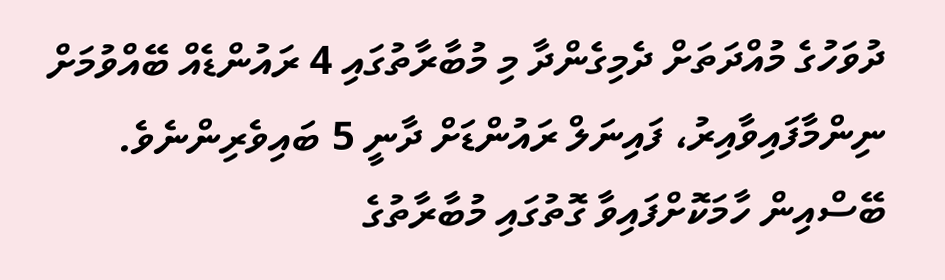ދުވަހުގެ މުއްދަތަށް ދެމިގެންދާ މި މުބާރާތުގައި 4 ރައުންޑެއް ބޭއްވުމަށް ނިންމާފައިވާއިރު، ފައިނަލް ރައުންޑަށް ދާނީ 5 ބައިވެރިންނެވެ.
ބޭސްއިން ހާމަކޮށްފައިވާ ގޮތުގައި މުބާރާތުގެ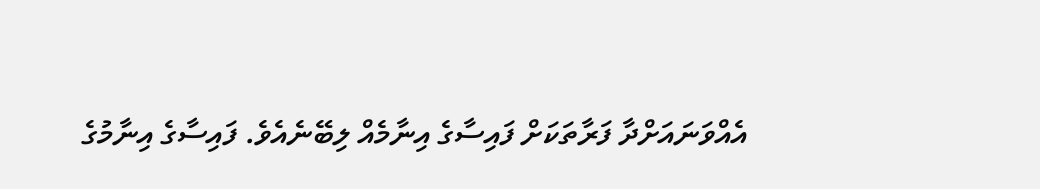އެއްވަނައަށްދާ ފަރާތަކަށް ފައިސާގެ އިނާމެއް ލިބޭނެއެވެ. ފައިސާގެ އިނާމުގެ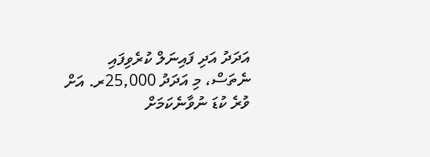އަދަދު އަދި ފައިނަލް ކުރެވިފައި ނެތަސް، މި އަދަދު 25,000ރ. އަށް ވުރެ ކުޑަ ނުވާނެކަމަށް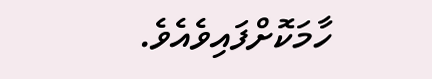ހާމަކޮށްފައިވެއެވެ.